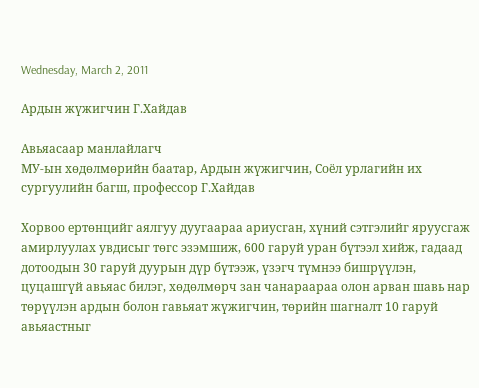Wednesday, March 2, 2011

Ардын жүжигчин Г.Хайдав

Авьяасаар манлайлагч
МУ-ын хөдөлмөрийн баатар, Ардын жүжигчин, Соёл урлагийн их сургуулийн багш, профессор Г.Хайдав

Хорвоо ертөнцийг аялгуу дуугаараа ариусган, хүний сэтгэлийг яруусгаж амирлуулах увдисыг төгс эзэмшиж, 600 гаруй уран бүтээл хийж, гадаад дотоодын 30 гаруй дуурын дүр бүтээж, үзэгч түмнээ бишрүүлэн, цуцашгүй авьяас билэг, хөдөлмөрч зан чанараараа олон арван шавь нар төрүүлэн ардын болон гавьяат жүжигчин, төрийн шагналт 10 гаруй авьяастныг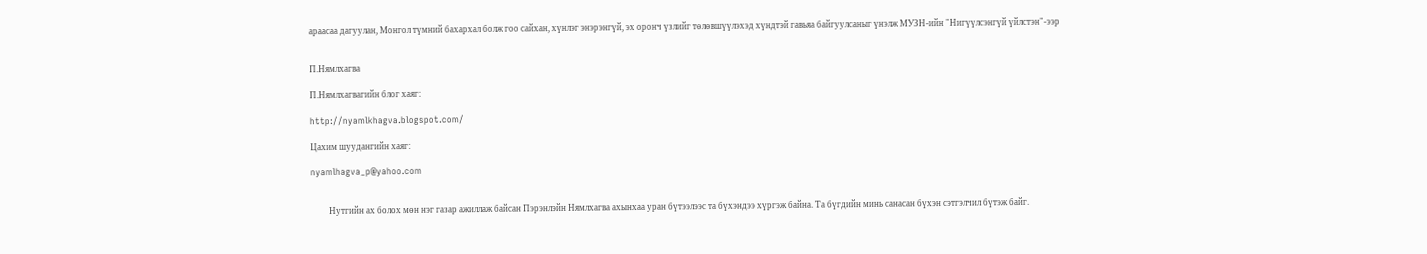араасаа дагуулан, Монгол түмний бахархал болж гоо сайхан, хүнлэг энэрэнгүй, эх оронч үзлийг төлөвшүүлэхэд хүндтэй гавьяа байгуулсаныг үнэлж МУЗН-ийн "Нигүүлсэнгүй үйлстэн"-ээр


П.Нямлхагва

П.Нямлхагвагийн блог хаяг:

http://nyamlkhagva.blogspot.com/

Цахим шуудангийн хаяг:

nyamlhagva_p@yahoo.com


         Нутгийн ах болох мөн нэг газар ажиллаж байсан Пэрэнлэйн Нямлхагва ахынхаа уран бүтээлээс та бүхэндээ хүргэж байна. Та бүгдийн минь санасан бүхэн сэтгэлчил бүтэж байг.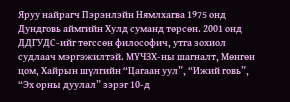Яруу найрагч Пэрэнлэйн Нямлхагва 1975 онд Дундговь аймгийн Хулд суманд төрсөн. 2001 онд ДДГУДС-ийг төгссөн философич, утга зохиол судлаач мэргэжилтэй. МҮЧЗХ-ны шагналт, Мөнгөн цом, Хайрын шүлгийн “Цагаан уул”, “Ижий говь”, “Эх орны дуулал” зэрэг 10-д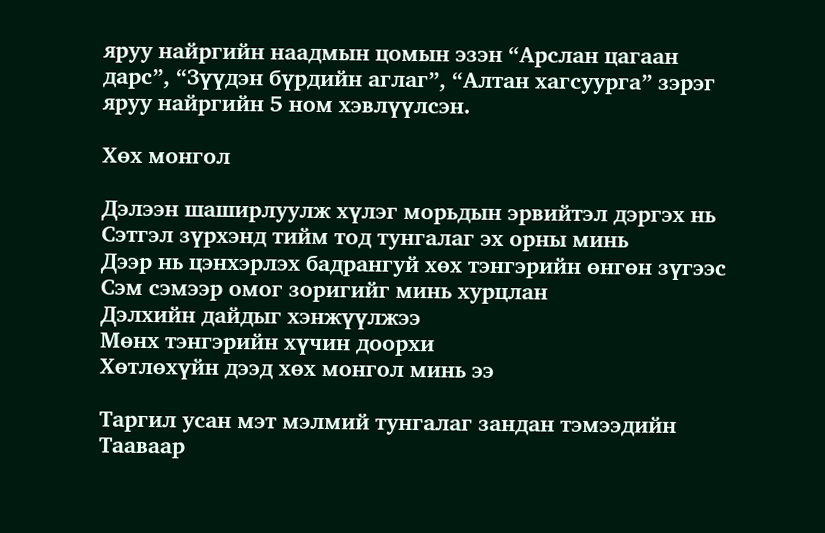яруу найргийн наадмын цомын эзэн “Арслан цагаан дарс”, “Зүүдэн бүрдийн аглаг”, “Алтан хагсуурга” зэрэг яруу найргийн 5 ном хэвлүүлсэн.

Хөх монгол

Дэлээн шаширлуулж хүлэг морьдын эрвийтэл дэргэх нь
Сэтгэл зүрхэнд тийм тод тунгалаг эх орны минь
Дээр нь цэнхэрлэх бадрангуй хөх тэнгэрийн өнгөн зүгээс
Сэм сэмээр омог зоригийг минь хурцлан
Дэлхийн дайдыг хэнжүүлжээ
Мөнх тэнгэрийн хүчин доорхи
Хөтлөхүйн дээд хөх монгол минь ээ

Таргил усан мэт мэлмий тунгалаг зандан тэмээдийн
Тааваар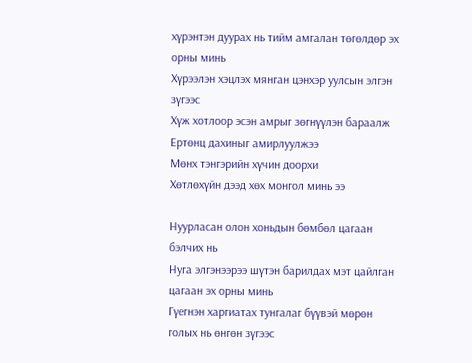хүрэнтэн дуурах нь тийм амгалан төгөлдөр эх орны минь
Хүрээлэн хэцлэх мянган цэнхэр уулсын элгэн зүгээс
Хүж хотлоор эсэн амрыг зөгнүүлэн бараалж
Ертөнц дахиныг амирлуулжээ
Мөнх тэнгэрийн хүчин доорхи
Хөтлөхүйн дээд хөх монгол минь ээ

Нуурласан олон хоньдын бөмбөл цагаан бэлчих нь
Нуга элгэнээрээ шүтэн барилдах мэт цайлган цагаан эх орны минь
Гүегнэн харгиатах тунгалаг бүүвэй мөрөн голых нь өнгөн зүгээс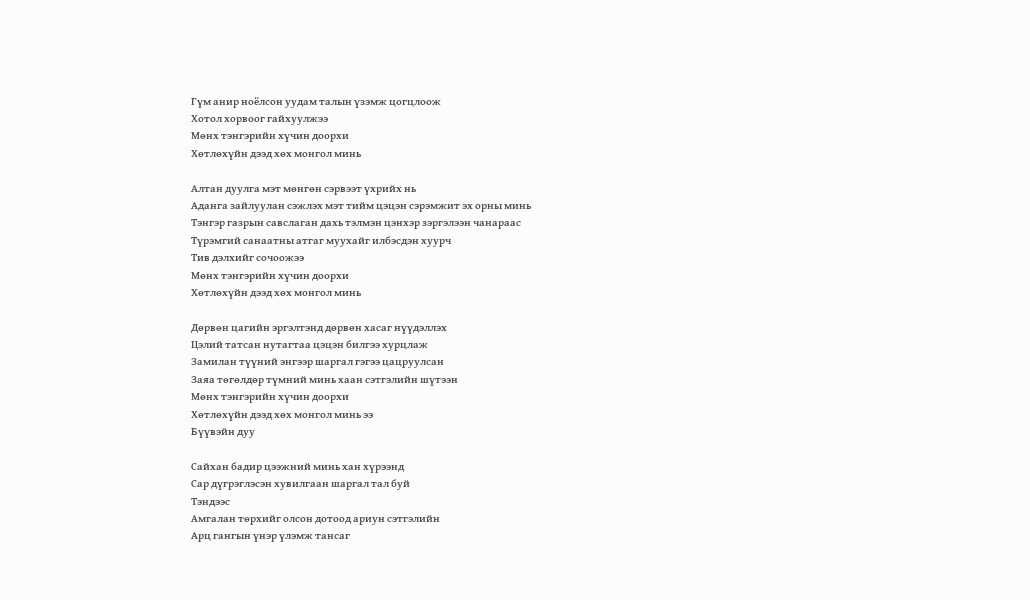Гүм анир ноёлсон уудам талын үзэмж цогцлоож
Хотол хорвоог гайхуулжээ
Мөнх тэнгэрийн хүчин доорхи
Хөтлөхүйн дээд хөх монгол минь

Алтан дуулга мэт мөнгөн сэрвээт үхрийх нь
Аданга зайлуулан сэжлэх мэт тийм цэцэн сэрэмжит эх орны минь
Тэнгэр газрын савслаган дахь тэлмэн цэнхэр зэргэлээн чанараас
Түрэмгий санаатны атгаг муухайг илбэсдэн хуурч
Тив дэлхийг сочоожээ
Мөнх тэнгэрийн хүчин доорхи
Хөтлөхүйн дээд хөх монгол минь

Дөрвөн цагийн эргэлтэнд дөрвөн хасаг нүүдэллэх
Цэлий татсан нутагтаа цэцэн билгээ хурцлаж
Замилан түүний энгээр шаргал гэгээ цацруулсан
Заяа төгөлдөр түмний минь хаан сэтгэлийн шүтээн
Мөнх тэнгэрийн хүчин доорхи
Хөтлөхүйн дээд хөх монгол минь ээ
Бүүвэйн дуу

Сайхан бадир цээжний минь хан хүрээнд
Сар дүгрэглэсэн хувилгаан шаргал тал буй
Тэндээс
Амгалан төрхийг олсон дотоод ариун сэтгэлийн
Арц гангын үнэр үлэмж тансаг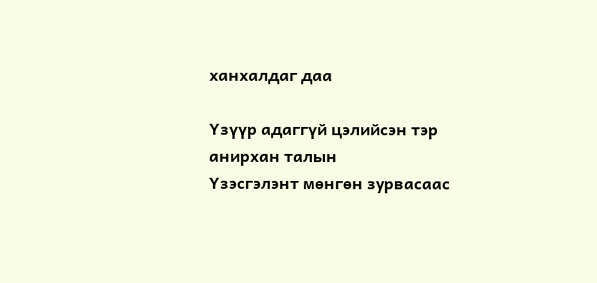ханхалдаг даа

Үзүүр адаггүй цэлийсэн тэр анирхан талын
Үзэсгэлэнт мөнгөн зурвасаас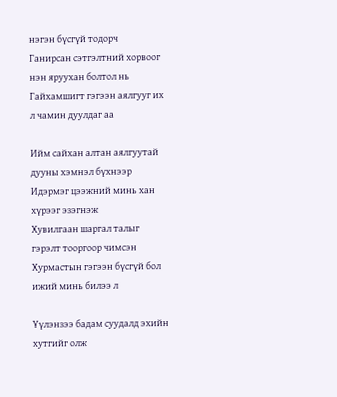нэгэн бүсгүй тодорч
Ганирсан сэтгэлтний хорвоог нэн яруухан болтол нь
Гайхамшигт гэгээн аялгууг их л чамин дуулдаг аа

Ийм сайхан алтан аялгуутай дууны хэмнэл бүхнээр
Идэрмэг цээжний минь хан хүрээг эзэгнэж
Хувилгаан шаргал талыг гэрэлт тооргоор чимсэн
Хурмастын гэгээн бүсгүй бол ижий минь билээ л

Үүлэнзээ бадам суудалд эхийн хутгийг олж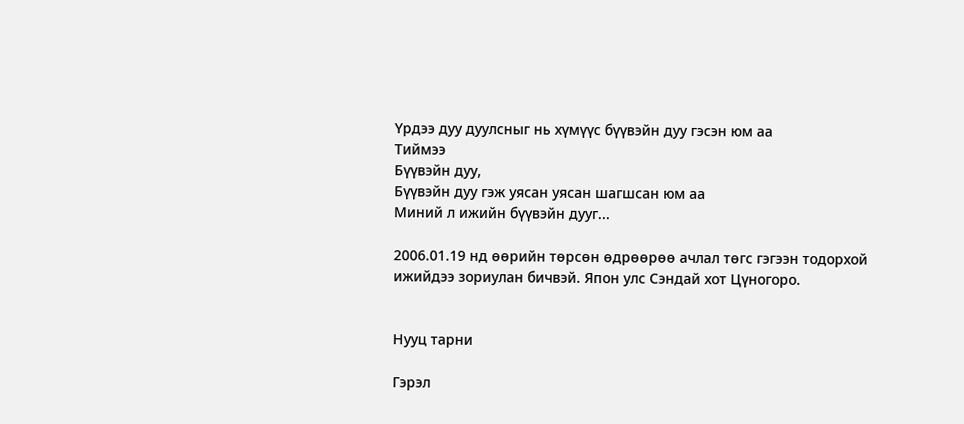Үрдээ дуу дуулсныг нь хүмүүс бүүвэйн дуу гэсэн юм аа
Тиймээ
Бүүвэйн дуу,
Бүүвэйн дуу гэж уясан уясан шагшсан юм аа
Миний л ижийн бүүвэйн дууг...

2006.01.19 нд өөрийн төрсөн өдрөөрөө ачлал төгс гэгээн тодорхой ижийдээ зориулан бичвэй. Япон улс Сэндай хот Цүногоро.


Нууц тарни

Гэрэл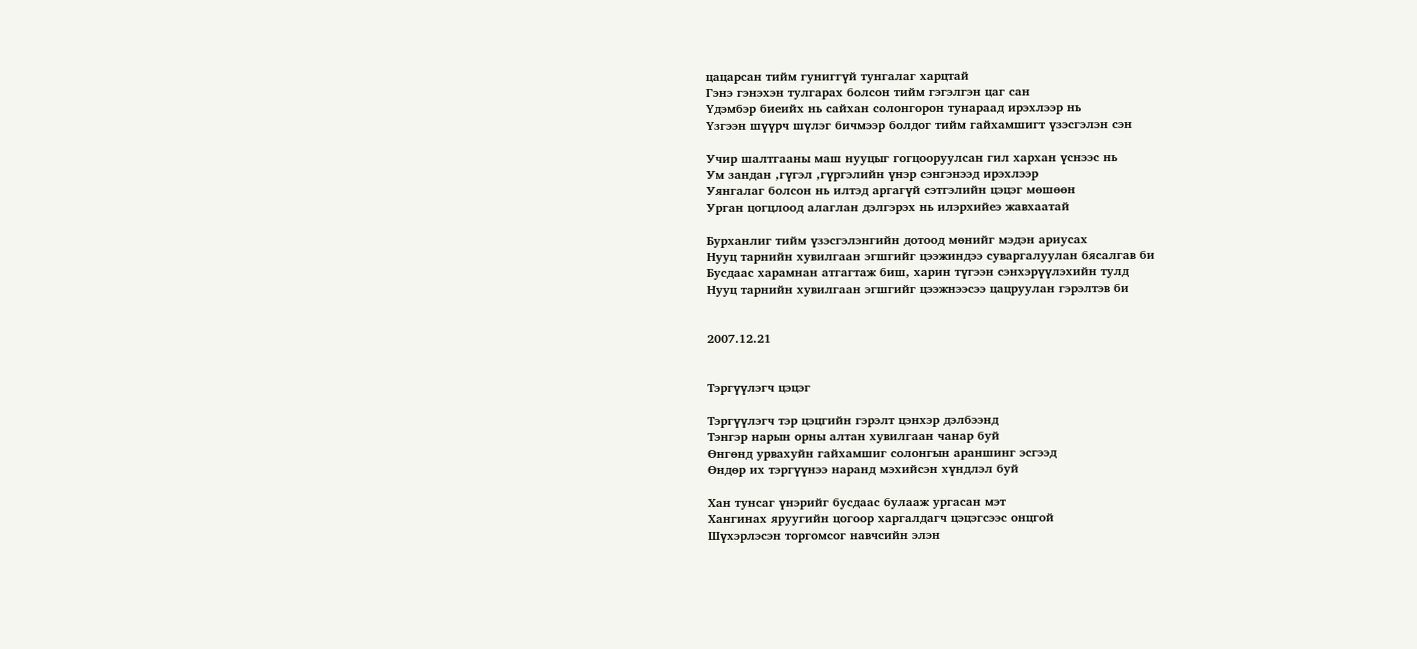цацарсан тийм гуниггүй тунгалаг харцтай
Гэнэ гэнэхэн тулгарах болсон тийм гэгэлгэн цаг сан
Үдэмбэр биеийх нь сайхан солонгорон тунараад ирэхлээр нь
Үзгээн шүүрч шүлэг бичмээр болдог тийм гайхамшигт үзэсгэлэн сэн

Учир шалтгааны маш нууцыг гогцооруулсан гил хархан үснээс нь
Ум зандан ,гүгэл ,гүргэлийн үнэр сэнгэнээд ирэхлээр
Уянгалаг болсон нь илтэд аргагүй сэтгэлийн цэцэг мөшөөн
Урган цогцлоод алаглан дэлгэрэх нь илэрхийеэ жавхаатай

Бурханлиг тийм үзэсгэлэнгийн дотоод мөнийг мэдэн ариусах
Нууц тарнийн хувилгаан эгшгийг цээжиндээ суваргалуулан бясалгав би
Бусдаас харамнан атгагтаж биш, харин түгээн сэнхэрүүлэхийн тулд
Нууц тарнийн хувилгаан эгшгийг цээжнээсээ цацруулан гэрэлтэв би


2007.12.21


Тэргүүлэгч цэцэг

Тэргүүлэгч тэр цэцгийн гэрэлт цэнхэр дэлбээнд
Тэнгэр нарын орны алтан хувилгаан чанар буй
Өнгөнд урвахуйн гайхамшиг солонгын араншинг эсгээд
Өндөр их тэргүүнээ наранд мэхийсэн хүндлэл буй

Хан тунсаг үнэрийг бусдаас булааж ургасан мэт
Хангинах яруугийн цогоор харгалдагч цэцэгсээс онцгой
Шүхэрлэсэн торгомсог навчсийн элэн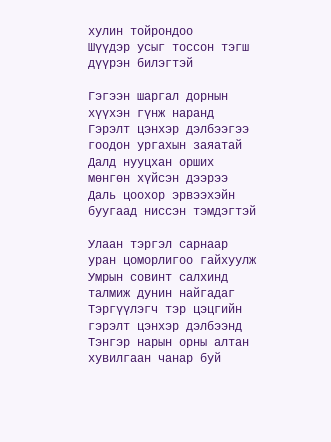хулин тойрондоо
Шүүдэр усыг тоссон тэгш дүүрэн билэгтэй

Гэгээн шаргал дорнын хүүхэн гүнж наранд
Гэрэлт цэнхэр дэлбээгээ гоодон ургахын заяатай
Далд нууцхан орших мөнгөн хүйсэн дээрээ
Даль цоохор эрвээхэйн буугаад ниссэн тэмдэгтэй

Улаан тэргэл сарнаар уран цоморлигоо гайхуулж
Умрын совинт салхинд талмиж дунин найгадаг
Тэргүүлэгч тэр цэцгийн гэрэлт цэнхэр дэлбээнд
Тэнгэр нарын орны алтан хувилгаан чанар буй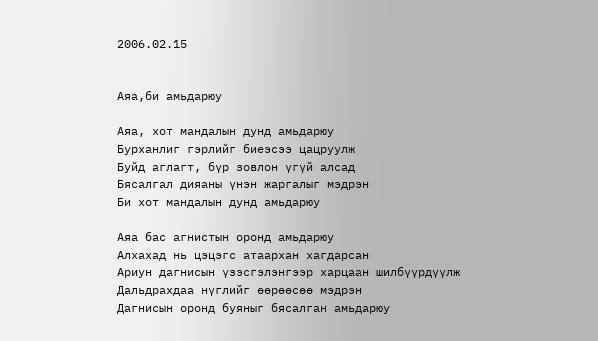2006.02.15


Аяа,би амьдарюу

Аяа, хот мандалын дунд амьдарюу
Бурханлиг гэрлийг биеэсээ цацруулж
Буйд аглагт, бүр зовлон үгүй алсад
Бясалгал дияаны үнэн жаргалыг мэдрэн
Би хот мандалын дунд амьдарюу

Аяа бас агнистын оронд амьдарюу
Алхахад нь цэцэгс атаархан хагдарсан
Ариун дагнисын үзэсгэлэнгээр харцаан шилбүүрдүүлж
Дальдрахдаа нүглийг өөрөөсөө мэдрэн
Дагнисын оронд буяныг бясалган амьдарюу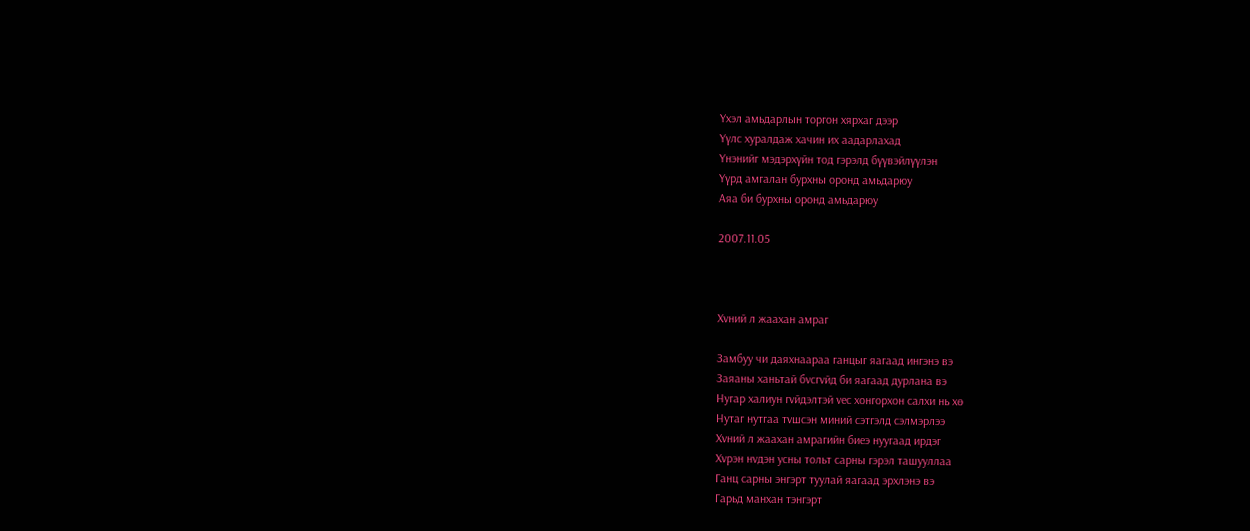Үхэл амьдарлын торгон хярхаг дээр
Үүлс хуралдаж хачин их аадарлахад
Үнэнийг мэдэрхүйн тод гэрэлд бүүвэйлүүлэн
Үүрд амгалан бурхны оронд амьдарюу
Аяа би бурхны оронд амьдарюу

2007.11.05



Хvний л жаахан амраг

Замбуу чи даяхнаараа ганцыг яагаад ингэнэ вэ
Заяаны ханьтай бvсгvйд би яагаад дурлана вэ
Нугар халиун гvйдэлтэй vес хонгорхон салхи нь хө
Нутаг нутгаа тvшсэн миний сэтгэлд сэлмэрлээ
Хvний л жаахан амрагийн биеэ нуугаад ирдэг
Хvрэн нvдэн усны тольт сарны гэрэл ташууллаа
Ганц сарны энгэрт туулай яагаад эрхлэнэ вэ
Гарьд манхан тэнгэрт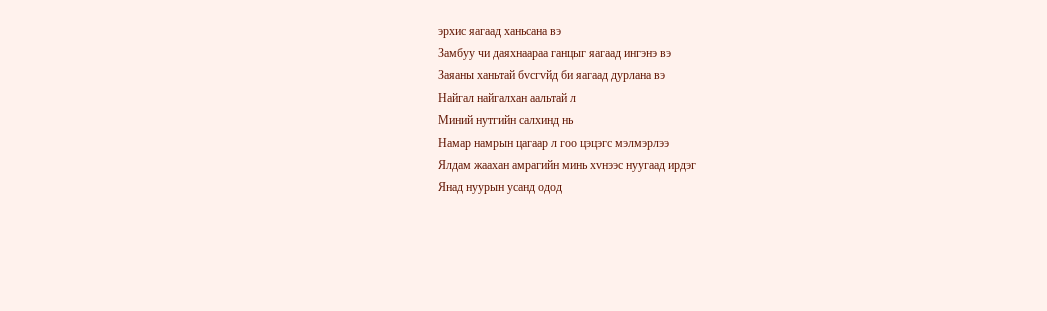эрхис яагаад ханьсана вэ
Замбуу чи даяхнаараа ганцыг яагаад ингэнэ вэ
Заяаны ханьтай бvсгvйд би яагаад дурлана вэ
Найгал найгалхан аальтай л
Миний нутгийн салхинд нь
Намар намрын цагаар л гоо цэцэгс мэлмэрлээ
Ялдам жаахан амрагийн минь хvнээс нуугаад ирдэг
Янад нуурын усанд одод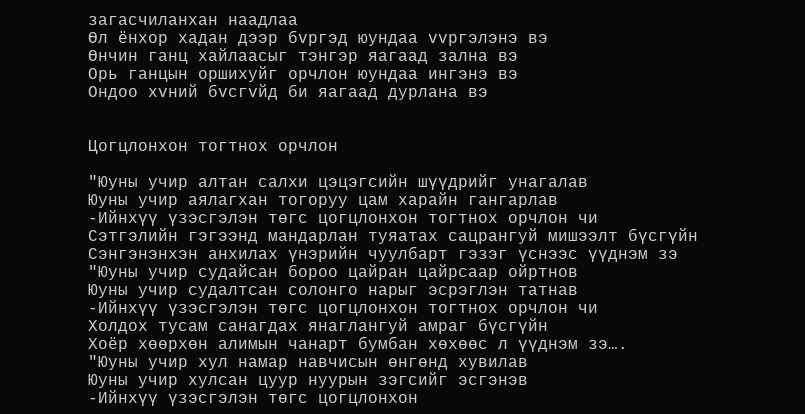загасчиланхан наадлаа
Өл ёнхор хадан дээр бvргэд юундаа vvргэлэнэ вэ
Өнчин ганц хайлаасыг тэнгэр яагаад зална вэ
Орь ганцын оршихуйг орчлон юундаа ингэнэ вэ
Ондоо хvний бvсгvйд би яагаад дурлана вэ


Цогцлонхон тогтнох орчлон

"Юуны учир алтан салхи цэцэгсийн шүүдрийг унагалав
Юуны учир аялагхан тогоруу цам харайн гангарлав
-Ийнхүү үзэсгэлэн төгс цогцлонхон тогтнох орчлон чи
Сэтгэлийн гэгээнд мандарлан туяатах сацрангуй мишээлт бүсгүйн
Сэнгэнэнхэн анхилах үнэрийн чуулбарт гэзэг үснээс үүднэм зэ
"Юуны учир судайсан бороо цайран цайрсаар ойртнов
Юуны учир судалтсан солонго нарыг эсрэглэн татнав
-Ийнхүү үзэсгэлэн төгс цогцлонхон тогтнох орчлон чи
Холдох тусам санагдах янаглангуй амраг бүсгүйн
Хоёр хөөрхөн алимын чанарт бумбан хөхөөс л үүднэм зэ….
"Юуны учир хул намар навчисын өнгөнд хувилав
Юуны учир хулсан цуур нуурын зэгсийг эсгэнэв
-Ийнхүү үзэсгэлэн төгс цогцлонхон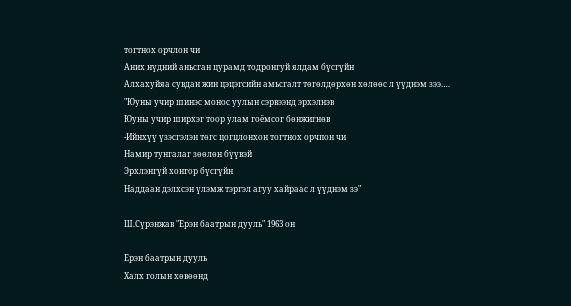тогтнох орчлон чи
Аних нүдний аньсган цурамд тодронгуй ялдам бүсгүйн
Алхахуйяа сувдан жин цэцэгсийн амьсгалт төгөлдөрхөн хөлөөс л үүднэм зээ….
"Юуны учир шинэс монос уулын сэрвээнд эрхэлнэв
Юуны учир ширхэг тоор улам гоёмсог бөнжигнөв
-Ийнхүү үзэсгэлэн төгс цогцлонхон тогтнох орчпон чи
Намир тунгалаг зөөлөн бүүвэй
Эрхлэнгүй хонгор бүсгүйн
Наддаан дэлхсэн үлэмж тэргэл агуу хайраас л үүднэм зэ"

Ш.Сүрэнжав "Ерэн баатрын дууль" 1963 он

Ерэн баатрын дууль
Халх голын хөвөөнд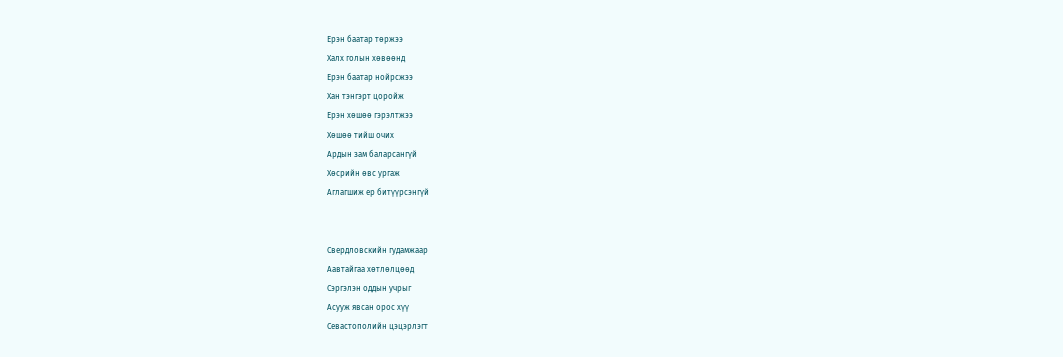Ерэн баатар төржээ
Халх голын хөвөөнд
Ерэн баатар нойрсжээ
Хан тэнгэрт цоройж
Ерэн хөшөө гэрэлтжээ
Хөшөө тийш очих
Ардын зам баларсангүй
Хөсрийн өвс ургаж
Аглагшиж ер битүүрсэнгүй


Свердловскийн гудамжаар
Аавтайгаа хөтлөлцөөд
Сэргэлэн оддын учрыг
Асууж явсан орос хүү
Севастополийн цэцэрлэгт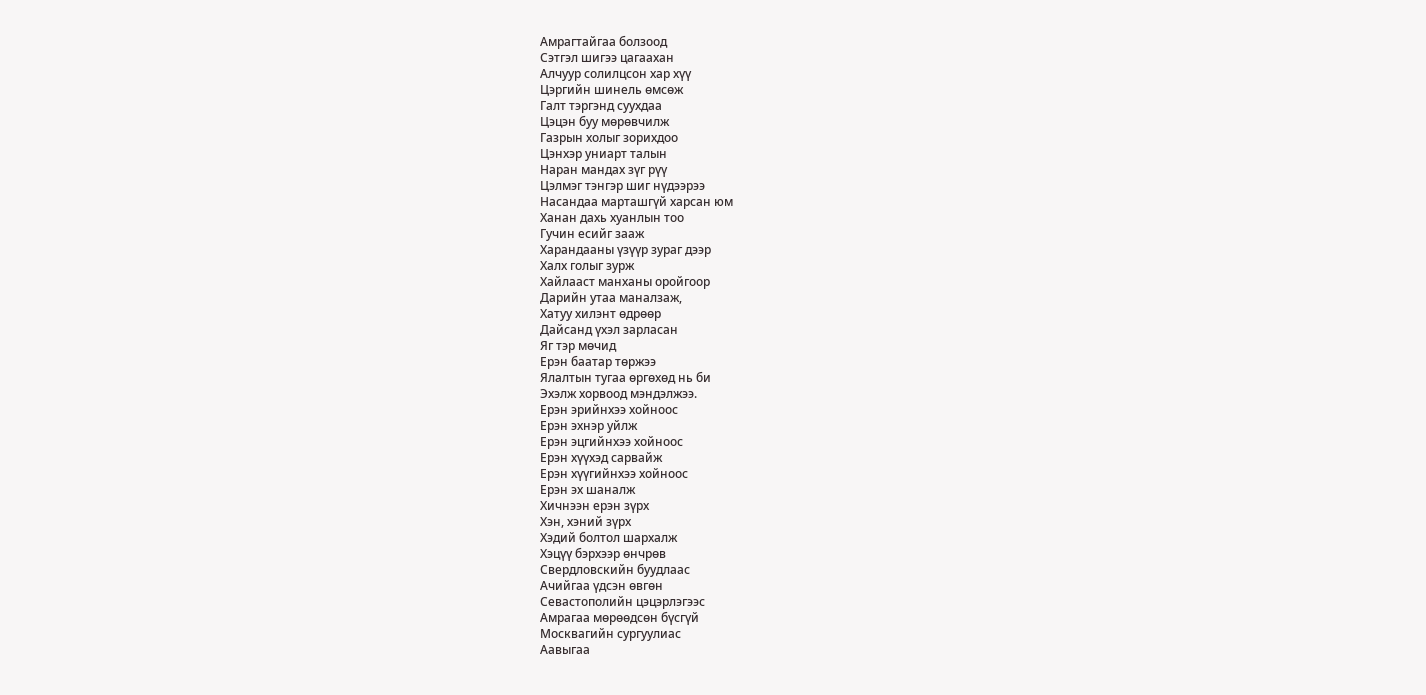Амрагтайгаа болзоод
Сэтгэл шигээ цагаахан
Алчуур солилцсон хар хүү
Цэргийн шинель өмсөж
Галт тэргэнд суухдаа
Цэцэн буу мөрөвчилж
Газрын холыг зорихдоо
Цэнхэр униарт талын
Наран мандах зүг рүү
Цэлмэг тэнгэр шиг нүдээрээ
Насандаа марташгүй харсан юм
Ханан дахь хуанлын тоо
Гучин есийг зааж
Харандааны үзүүр зураг дээр
Халх голыг зурж
Хайлааст манханы оройгоор
Дарийн утаа маналзаж,
Хатуу хилэнт өдрөөр
Дайсанд үхэл зарласан
Яг тэр мөчид
Ерэн баатар төржээ
Ялалтын тугаа өргөхөд нь би
Эхэлж хорвоод мэндэлжээ.
Ерэн эрийнхээ хойноос
Ерэн эхнэр уйлж
Ерэн эцгийнхээ хойноос
Ерэн хүүхэд сарвайж
Ерэн хүүгийнхээ хойноос
Ерэн эх шаналж
Хичнээн ерэн зүрх
Хэн, хэний зүрх
Хэдий болтол шархалж
Хэцүү бэрхээр өнчрөв
Свердловскийн буудлаас
Ачийгаа үдсэн өвгөн
Севастополийн цэцэрлэгээс
Амрагаа мөрөөдсөн бүсгүй
Москвагийн сургуулиас
Аавыгаа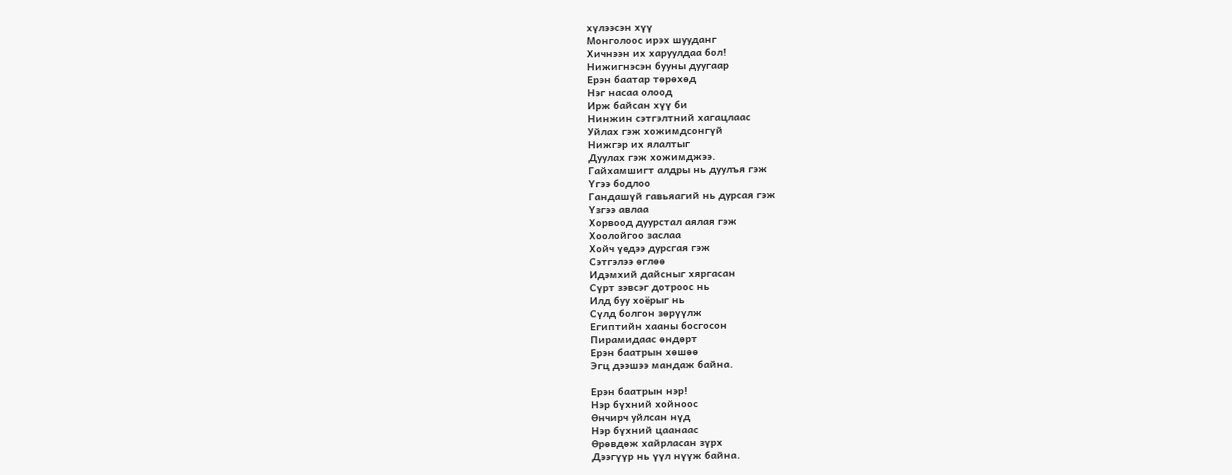хүлээсэн хүү
Монголоос ирэх шууданг
Хичнээн их харуулдаа бол!
Нижигнэсэн бууны дуугаар
Ерэн баатар төрөхөд
Нэг насаа олоод
Ирж байсан хүү би
Нинжин сэтгэлтний хагацлаас
Уйлах гэж хожимдсонгүй
Нижгэр их ялалтыг
Дуулах гэж хожимджээ.
Гайхамшигт алдры нь дуулъя гэж
Үгээ бодлоо
Гандашүй гавьяагий нь дурсая гэж
Үзгээ авлаа
Хорвоод дуурстал аялая гэж
Хоолойгоо заслаа
Хойч үедээ дурсгая гэж
Сэтгэлээ өглөө
Идэмхий дайсныг хяргасан
Сүрт зэвсэг дотроос нь
Илд буу хоёрыг нь
Сүлд болгон зөрүүлж
Египтийн хааны босгосон
Пирамидаас өндөрт
Ерэн баатрын хөшөө
Эгц дээшээ мандаж байна.

Ерэн баатрын нэр!
Нэр бүхний хойноос
Өнчирч уйлсан нүд
Нэр бүхний цаанаас
Өрөвдөж хайрласан зүрх
Дээгүүр нь үүл нүүж байна.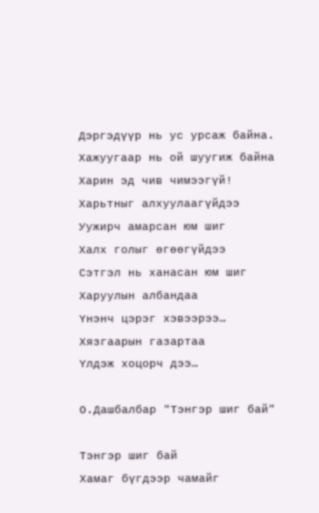Дэргэдүүр нь ус урсаж байна.
Хажуугаар нь ой шуугиж байна
Харин эд чив чимээгүй!
Харьтныг алхуулаагүйдээ
Уужирч амарсан юм шиг
Халх голыг өгөөгүйдээ
Сэтгэл нь ханасан юм шиг
Харуулын албандаа
Үнэнч цэрэг хэвээрээ…
Хязгаарын газартаа
Үлдэж хоцорч дээ…

О.Дашбалбар "Тэнгэр шиг бай"

Тэнгэр шиг бай
Хамаг бүгдээр чамайг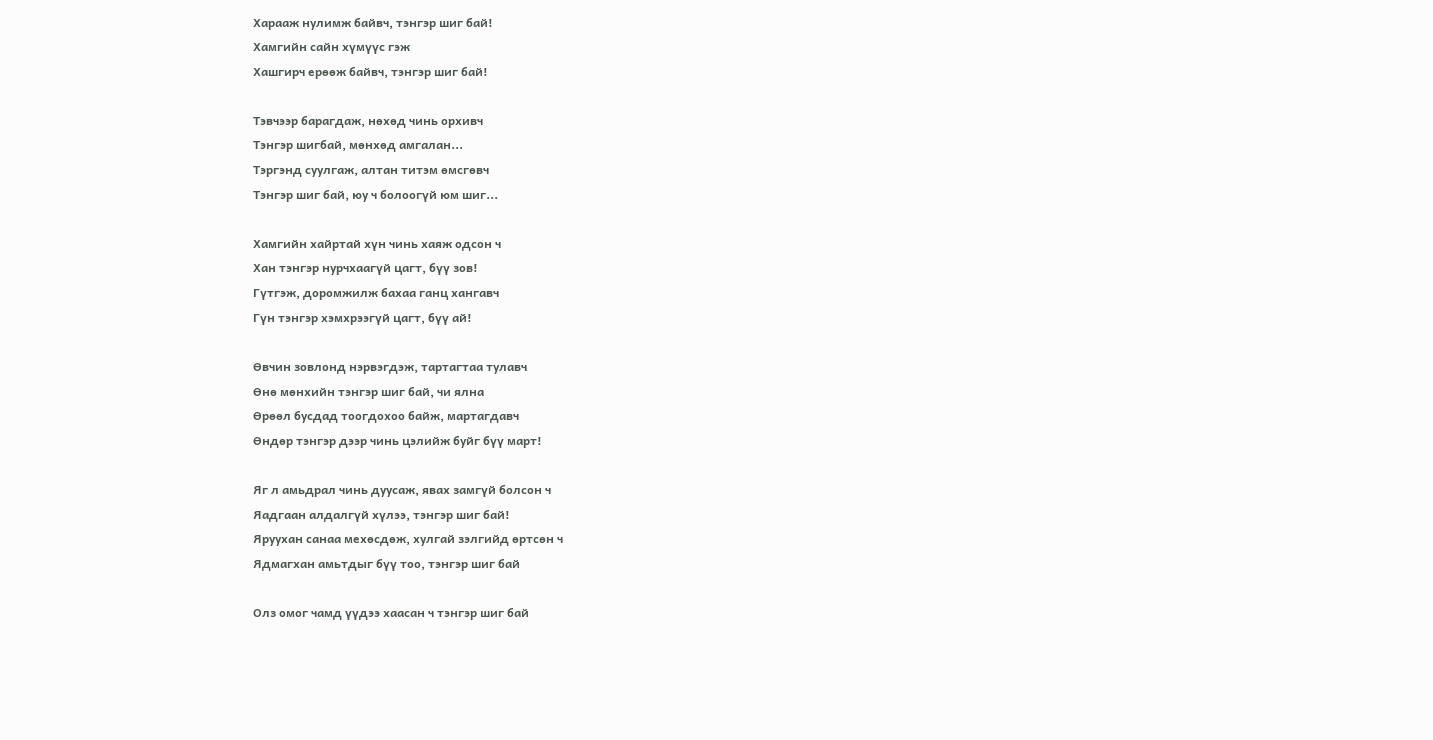Харааж нулимж байвч, тэнгэр шиг бай!
Хамгийн сайн хүмүүс гэж
Хашгирч ерөөж байвч, тэнгэр шиг бай!

Тэвчээр барагдаж, нөхөд чинь орхивч
Тэнгэр шигбай, мөнхөд амгалан...
Тэргэнд суулгаж, алтан титэм өмсгөвч
Тэнгэр шиг бай, юу ч болоогүй юм шиг...

Хамгийн хайртай хүн чинь хаяж одсон ч
Хан тэнгэр нурчхаагүй цагт, бүү зов!
Гүтгэж, доромжилж бахаа ганц хангавч
Гүн тэнгэр хэмхрээгүй цагт, бүү ай!

Өвчин зовлонд нэрвэгдэж, тартагтаа тулавч
Өнө мөнхийн тэнгэр шиг бай, чи ялна
Өрөөл бусдад тоогдохоо байж, мартагдавч
Өндөр тэнгэр дээр чинь цэлийж буйг бүү март!

Яг л амьдрал чинь дуусаж, явах замгүй болсон ч
Яадгаан алдалгүй хүлээ, тэнгэр шиг бай!
Яруухан санаа мехөсдөж, хулгай зэлгийд өртсөн ч
Ядмагхан амьтдыг бүү тоо, тэнгэр шиг бай

Олз омог чамд үүдээ хаасан ч тэнгэр шиг бай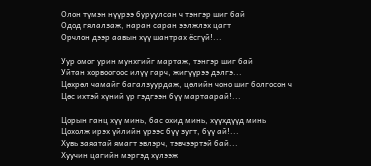Олон түмэн нүүрээ буруулсан ч тэнгэр шиг бай
Одод гялалзаж, наран саран ээлжлэх цагт
Орчлон дээр аавын хүү шантрах ёсгүй!...

Уур омог урин мунхгийг мартаж, тэнгэр шиг бай
Уйтан хорвоогоос илүү гарч, жигүүрээ дэлгэ...
Цөхрөл чамайг багалзуурдаж, цөлийн чоно шиг болгосон ч
Цөс ихтэй хүний үр гэдгээн бүү мартаарай!...

Цорын ганц хүү минь, бас охид минь, хүүхдүүд минь
Цохолж ирэх үйлийн үрээс бүү зугт, бүү ай!...
Хувь заяатай ямагт эвлэрч, тэвчээртэй бай...
Хуучин цагийн мэргэд хүлээж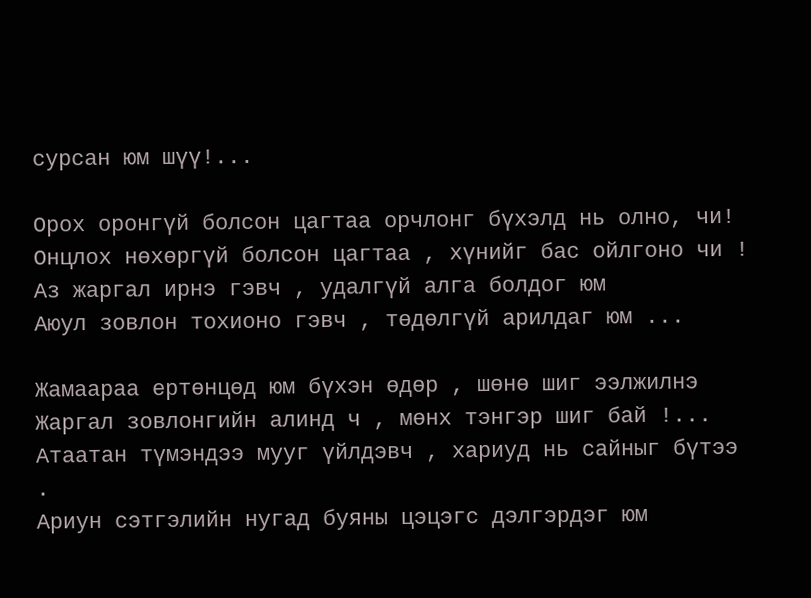сурсан юм шүү!...

Орох оронгүй болсон цагтаа орчлонг бүхэлд нь олно, чи!
Онцлох нөхөргүй болсон цагтаа , хүнийг бас ойлгоно чи !
Аз жаргал ирнэ гэвч , удалгүй алга болдог юм
Аюул зовлон тохионо гэвч , төдөлгүй арилдаг юм ...

Жамаараа ертөнцөд юм бүхэн өдөр , шөнө шиг ээлжилнэ
Жаргал зовлонгийн алинд ч , мөнх тэнгэр шиг бай !...
Атаатан түмэндээ мууг үйлдэвч , хариуд нь сайныг бүтээ .
Ариун сэтгэлийн нугад буяны цэцэгс дэлгэрдэг юм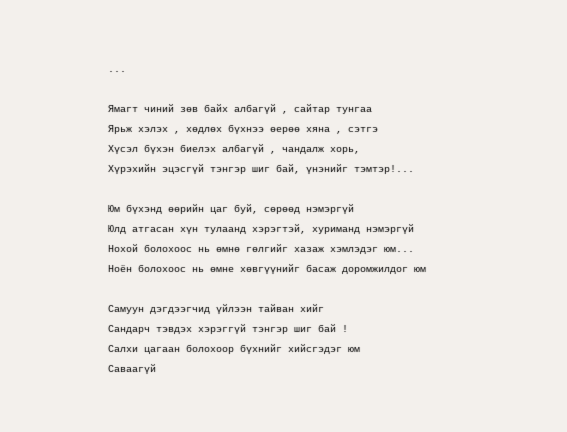...

Ямагт чиний зөв байх албагүй , сайтар тунгаа
Ярьж хэлэх , хөдлөх бүхнээ өерөө хяна , сэтгэ
Хүсэл бүхэн биелэх албагүй , чандалж хорь,
Хүрэхийн эцэсгүй тэнгэр шиг бай, үнэнийг тэмтэр!...

Юм бүхэнд өөрийн цаг буй, сөрөөд нэмэргүй
Юлд атгасан хүн тулаанд хэрэгтэй, хуриманд нэмэргүй
Нохой болохоос нь өмнө гөлгийг хазаж хэмлэдэг юм...
Ноён болохоос нь өмне хөвгүүнийг басаж доромжилдог юм

Самуун дэгдээгчид үйлээн тайван хийг
Сандарч тэвдэх хэрэггүй тэнгэр шиг бай !
Салхи цагаан болохоор бүхнийг хийсгэдэг юм
Саваагүй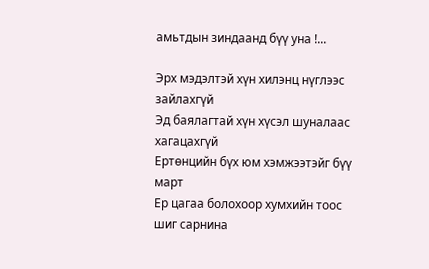амьтдын зиндаанд бүү уна !...

Эрх мэдэлтэй хүн хилэнц нүглээс зайлахгүй
Эд баялагтай хүн хүсэл шуналаас хагацахгүй
Ертөнцийн бүх юм хэмжээтэйг бүү март
Ер цагаа болохоор хумхийн тоос шиг сарнина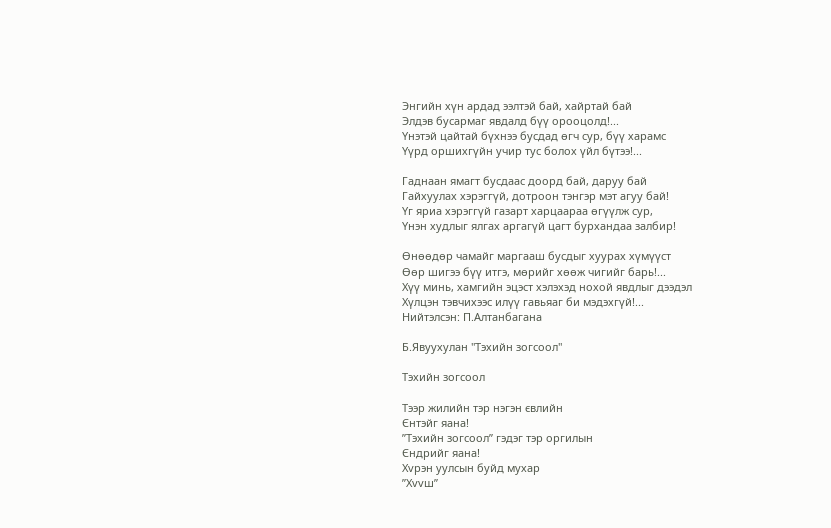Энгийн хүн ардад ээлтэй бай, хайртай бай
Элдэв бусармаг явдалд бүү орооцолд!...
Үнэтэй цайтай бүхнээ бусдад өгч сур, бүү харамс
Үүрд оршихгүйн учир тус болох үйл бүтээ!...

Гаднаан ямагт бусдаас доорд бай, даруу бай
Гайхуулах хэрэггүй, дотроон тэнгэр мэт агуу бай!
Үг яриа хэрэггүй газарт харцаараа өгүүлж сур,
Үнэн худлыг ялгах аргагүй цагт бурхандаа залбир!

Өнөөдөр чамайг маргааш бусдыг хуурах хүмүүст
Өөр шигээ бүү итгэ, мөрийг хөөж чигийг барь!...
Хүү минь, хамгийн эцэст хэлэхэд нохой явдлыг дээдэл
Хүлцэн тэвчихээс илүү гавьяаг би мэдэхгүй!...
Нийтэлсэн: П.Алтанбагана

Б.Явуухулан "Тэхийн зогсоол"

Тэхийн зогсоол

Тээр жилийн тэр нэгэн євлийн
Єнтэйг яана!
”Тэхийн зогсоол” гэдэг тэр оргилын
Єндрийг яана!
Хvрэн уулсын буйд мухар
”Хvvш”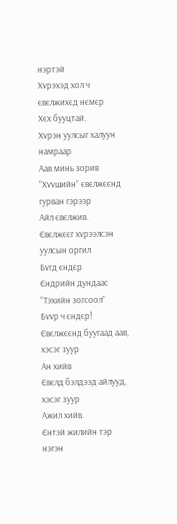нэртэй
Хvрэхэд хол ч євєлжихєд нємєр
Хєх бууцтай.
Хvрэн уулсыг халуун намраар
Аав минь зорив
”Хvvшийн” євєлжєєнд гурван гэрээр
Айл євєлжив.
Євєлжєєг хvрээлсэн уулсын оргил
Бvгд єндєр
Єндрийн дундаас
”Тэхийн зогсоол”
Бvvр ч єндєр!
Євєлжєєнд буугаад аав, хэсэг зуур
Ан хийв
Євєлд бэлдээд айлууд, хэсэг зуур
Ажил хийв.
Єнтэй жилийн тэр нэгэн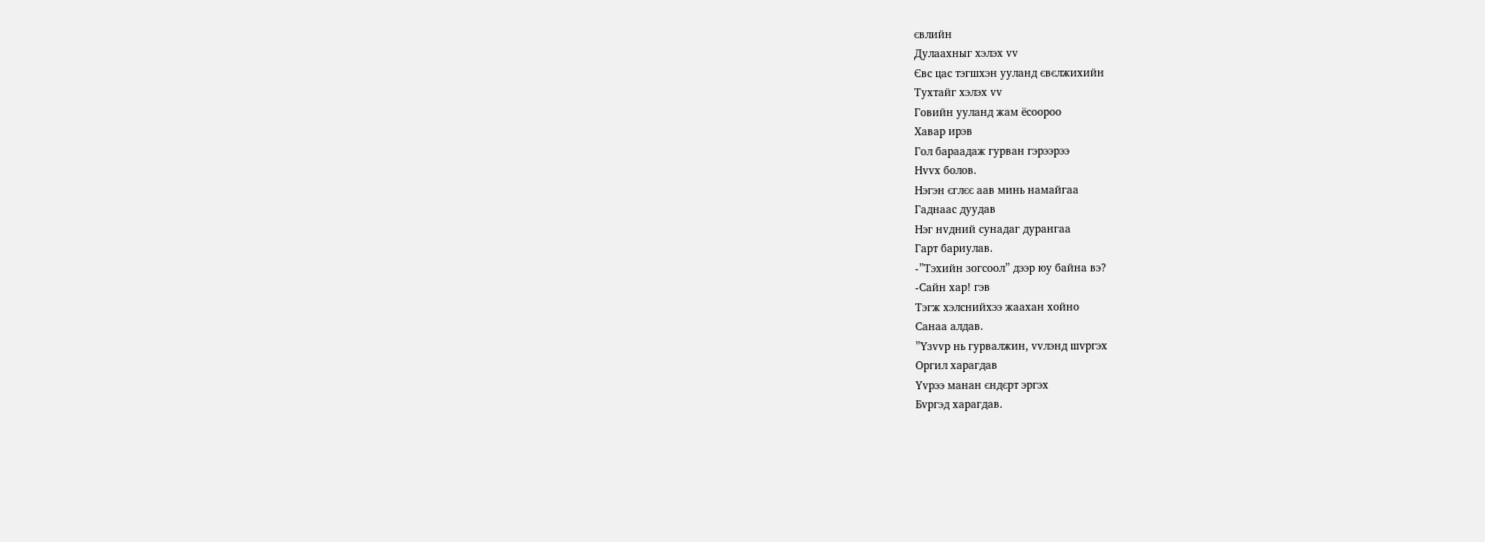євлийн
Дулаахныг хэлэх vv
Євс цас тэгшхэн ууланд євєлжихийн
Тухтайг хэлэх vv
Говийн ууланд жам ёсоороо
Хавар ирэв
Гол бараадаж гурван гэрээрээ
Нvvх болов.
Нэгэн єглєє аав минь намайгаа
Гаднаас дуудав
Нэг нvдний сунадаг дурангаа
Гарт бариулав.
-”Тэхийн зогсоол” дээр юу байна вэ?
-Сайн хар! гэв
Тэгж хэлснийхээ жаахан хойно
Санаа алдав.
”Yзvvр нь гурвалжин, vvлэнд шvргэх
Оргил харагдав
Yvрээ манан єндєрт эргэх
Бvргэд харагдав.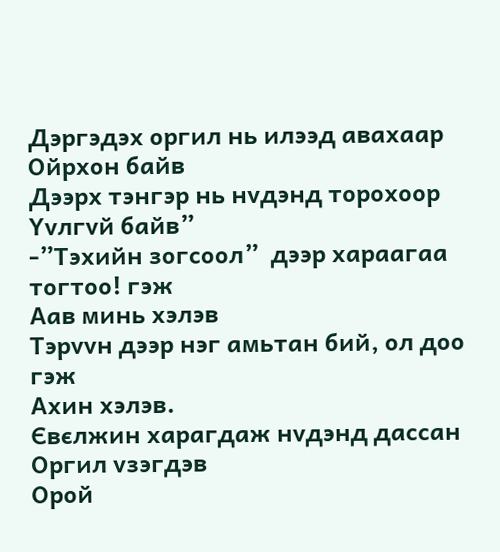Дэргэдэх оргил нь илээд авахаар
Ойрхон байв
Дээрх тэнгэр нь нvдэнд торохоор
Yvлгvй байв”
-”Тэхийн зогсоол”  дээр хараагаа тогтоо! гэж
Аав минь хэлэв
Тэрvvн дээр нэг амьтан бий, ол доо гэж
Ахин хэлэв.
Євєлжин харагдаж нvдэнд дассан
Оргил vзэгдэв
Орой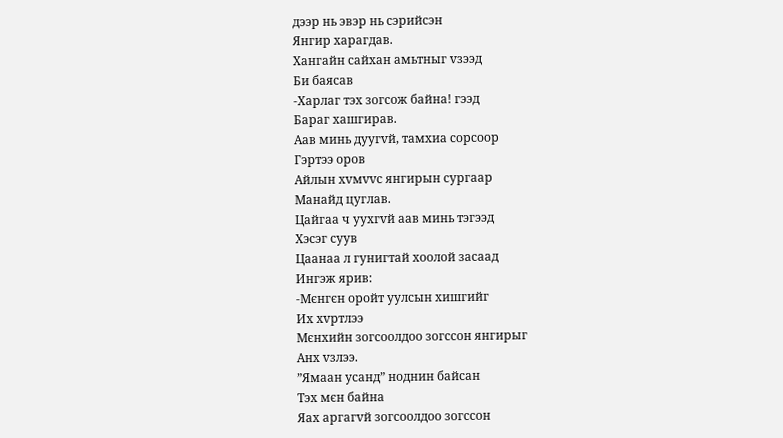дээр нь эвэр нь сэрийсэн
Янгир харагдав.
Хангайн сайхан амьтныг vзээд
Би баясав
-Харлаг тэх зогсож байна! гээд
Бараг хашгирав.
Аав минь дуугvй, тамхиа сорсоор
Гэртээ оров
Айлын хvмvvс янгирын сургаар
Манайд цуглав.
Цайгаа ч уухгvй аав минь тэгээд
Хэсэг суув
Цаанаа л гунигтай хоолой засаад
Ингэж ярив:
-Мєнгєн оройт уулсын хишгийг
Их хvртлээ
Мєнхийн зогсоолдоо зогссон янгирыг
Анх vзлээ.
”Ямаан усанд” ноднин байсан
Тэх мєн байна
Яах аргагvй зогсоолдоо зогссон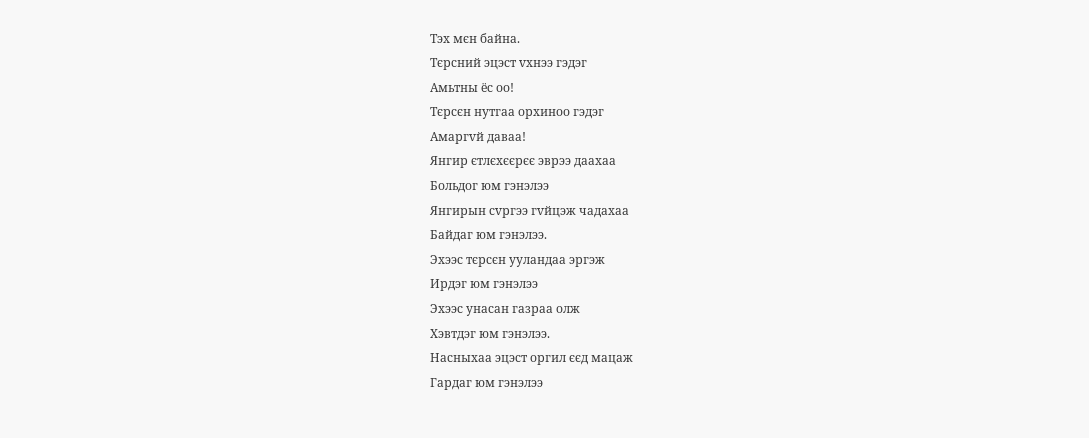Тэх мєн байна.
Тєрсний эцэст vхнээ гэдэг
Амьтны ёс оо!
Тєрсєн нутгаа орхиноо гэдэг
Амаргvй даваа!
Янгир єтлєхєєрєє эврээ даахаа
Больдог юм гэнэлээ
Янгирын сvргээ гvйцэж чадахаа
Байдаг юм гэнэлээ.
Эхээс тєрсєн ууландаа эргэж
Ирдэг юм гэнэлээ
Эхээс унасан газраа олж
Хэвтдэг юм гэнэлээ.
Насныхаа эцэст оргил єєд мацаж
Гардаг юм гэнэлээ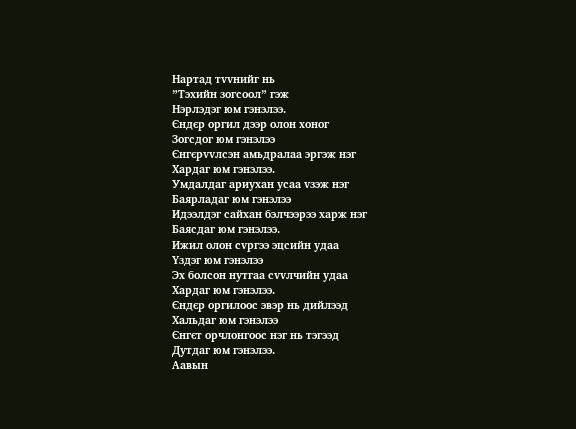Нартад тvvнийг нь
”Тэхийн зогсоол” гэж
Нэрлэдэг юм гэнэлээ.
Єндєр оргил дээр олон хоног
Зогсдог юм гэнэлээ
Єнгєрvvлсэн амьдралаа эргэж нэг
Хардаг юм гэнэлээ.
Умдалдаг ариухан усаа vзэж нэг
Баярладаг юм гэнэлээ
Идээлдэг сайхан бэлчээрээ харж нэг
Баясдаг юм гэнэлээ.
Ижил олон сvргээ эцсийн удаа
Yздэг юм гэнэлээ
Эх болсон нутгаа сvvлчийн удаа
Хардаг юм гэнэлээ.
Єндєр оргилоос эвэр нь дийлээд
Хальдаг юм гэнэлээ
Єнгєт орчлонгоос нэг нь тэгээд
Дутдаг юм гэнэлээ.
Аавын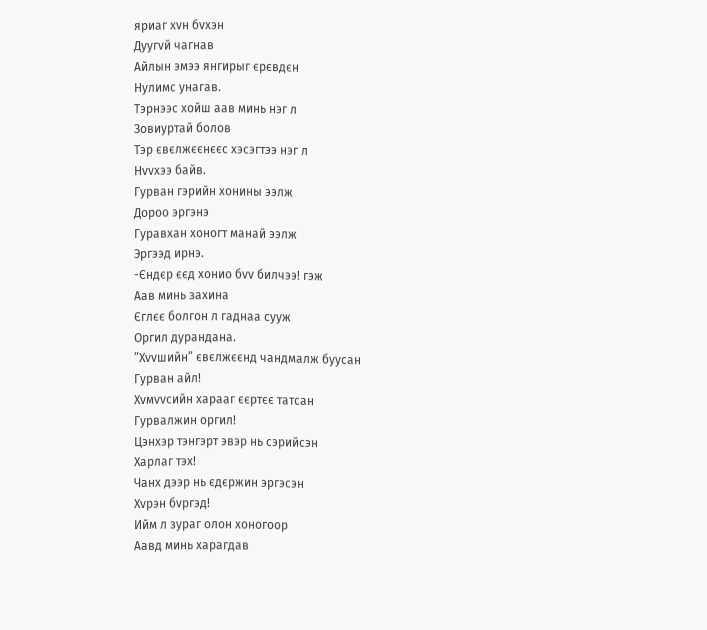яриаг хvн бvхэн
Дуугvй чагнав
Айлын эмээ янгирыг єрєвдєн
Нулимс унагав.
Тэрнээс хойш аав минь нэг л
Зовиуртай болов
Тэр євєлжєєнєєс хэсэгтээ нэг л
Нvvхээ байв.
Гурван гэрийн хонины ээлж
Дороо эргэнэ
Гуравхан хоногт манай ээлж
Эргээд ирнэ.
-Єндєр єєд хонио бvv билчээ! гэж
Аав минь захина
Єглєє болгон л гаднаа сууж
Оргил дурандана.
”Хvvшийн” євєлжєєнд чандмалж буусан
Гурван айл!
Хvмvvсийн харааг єєртєє татсан
Гурвалжин оргил!
Цэнхэр тэнгэрт эвэр нь сэрийсэн
Харлаг тэх!
Чанх дээр нь єдєржин эргэсэн
Хvрэн бvргэд!
Ийм л зураг олон хоногоор
Аавд минь харагдав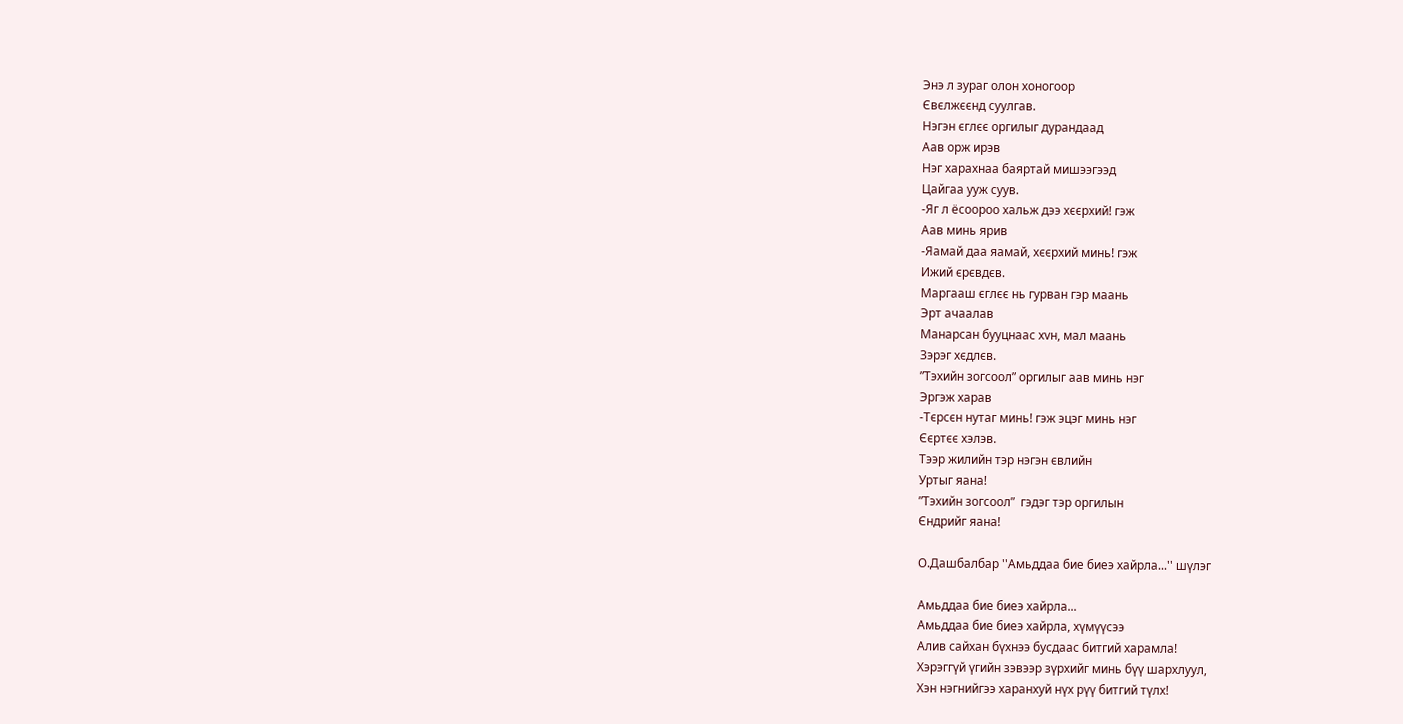Энэ л зураг олон хоногоор
Євєлжєєнд суулгав.
Нэгэн єглєє оргилыг дурандаад
Аав орж ирэв
Нэг харахнаа баяртай мишээгээд
Цайгаа ууж суув.
-Яг л ёсоороо хальж дээ хєєрхий! гэж
Аав минь ярив
-Яамай даа яамай, хєєрхий минь! гэж
Ижий єрєвдєв.
Маргааш єглєє нь гурван гэр маань
Эрт ачаалав
Манарсан бууцнаас хvн, мал маань
Зэрэг хєдлєв.
”Тэхийн зогсоол” оргилыг аав минь нэг
Эргэж харав
-Тєрсєн нутаг минь! гэж эцэг минь нэг
Єєртєє хэлэв.
Тээр жилийн тэр нэгэн євлийн
Уртыг яана!
”Тэхийн зогсоол”  гэдэг тэр оргилын
Єндрийг яана!

О.Дашбалбар ''Амьддаа бие биеэ хайрла...'' шүлэг

Амьддаа бие биеэ хайрла...
Амьддаа бие биеэ хайрла, хүмүүсээ
Алив сайхан бүхнээ бусдаас битгий харамла!
Хэрэггүй үгийн зэвээр зүрхийг минь бүү шархлуул,
Хэн нэгнийгээ харанхуй нүх рүү битгий түлх!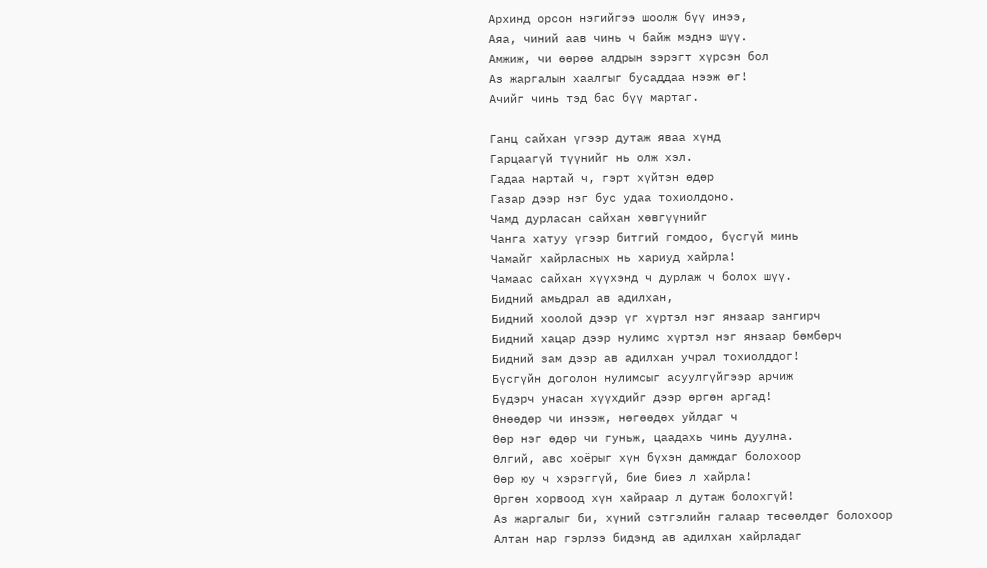Архинд орсон нэгийгээ шоолж бүү инээ,
Аяа, чиний аав чинь ч байж мэднэ шүү.
Амжиж, чи өөрөө алдрын зэрэгт хүрсэн бол
Аз жаргалын хаалгыг бусаддаа нээж өг!
Ачийг чинь тэд бас бүү мартаг.

Ганц сайхан үгээр дутаж яваа хүнд
Гарцаагүй түүнийг нь олж хэл.
Гадаа нартай ч, гэрт хүйтэн өдөр
Газар дээр нэг бус удаа тохиолдоно.
Чамд дурласан сайхан хөвгүүнийг
Чанга хатуу үгээр битгий гомдоо, бүсгүй минь
Чамайг хайрласных нь хариуд хайрла!
Чамаас сайхан хүүхэнд ч дурлаж ч болох шүү.
Бидний амьдрал ав адилхан,
Бидний хоолой дээр үг хүртэл нэг янзаар зангирч
Бидний хацар дээр нулимс хүртэл нэг янзаар бөмбөрч
Бидний зам дээр ав адилхан учрал тохиолддог!
Бүсгүйн доголон нулимсыг асуулгүйгээр арчиж
Бүдэрч унасан хүүхдийг дээр өргөн аргад!
Өнөөдөр чи инээж, нөгөөдөх уйлдаг ч
Өөр нэг өдөр чи гуньж, цаадахь чинь дуулна.
Өлгий, авс хоёрыг хүн бүхэн дамждаг болохоор
Өөр юу ч хэрэггүй, бие биеэ л хайрла!
Өргөн хорвоод хүн хайраар л дутаж болохгүй!
Аз жаргалыг би, хүний сэтгэлийн галаар төсөөлдөг болохоор
Алтан нар гэрлээ бидэнд ав адилхан хайрладаг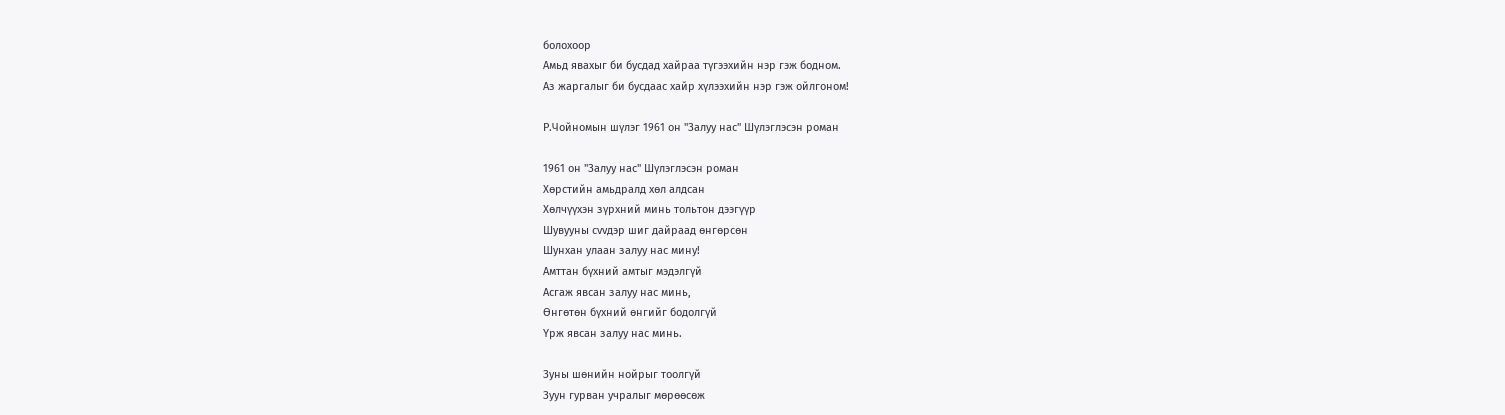болохоор
Амьд явахыг би бусдад хайраа түгээхийн нэр гэж бодном.
Аз жаргалыг би бусдаас хайр хүлээхийн нэр гэж ойлгоном!

Р.Чойномын шүлэг 1961 он "Залуу нас" Шүлэглэсэн роман

1961 он "Залуу нас" Шүлэглэсэн роман
Хөрстийн амьдралд хөл алдсан
Хөлчүүхэн зүрхний минь тольтон дээгүүр
Шувууны сvvдэр шиг дайраад өнгөрсөн
Шунхан улаан залуу нас мину!
Амттан бүхний амтыг мэдэлгүй
Асгаж явсан залуу нас минь,
Өнгөтөн бүхний өнгийг бодолгүй
Үрж явсан залуу нас минь.

Зуны шөнийн нойрыг тоолгүй
Зуун гурван учралыг мөрөөсөж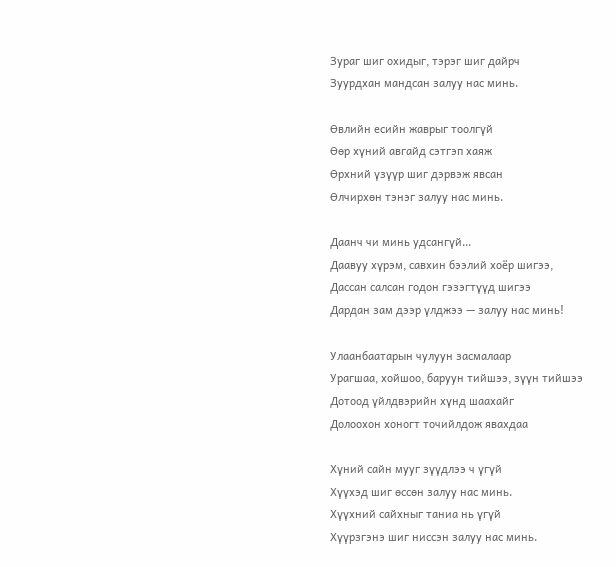Зураг шиг охидыг, тэрэг шиг дайрч
Зуурдхан мандсан залуу нас минь.

Өвлийн есийн жаврыг тоолгүй
Өөр хүний авгайд сэтгэп хаяж
Өрхний үзүүр шиг дэрвэж явсан
Өлчирхөн тэнэг залуу нас минь.

Даанч чи минь удсангүй...
Даавуу хүрэм, савхин бээлий хоёр шигээ,
Дассан салсан годон гэзэгтүүд шигээ
Дардан зам дээр үлджээ — залуу нас минь!

Улаанбаатарын чулуун засмалаар
Урагшаа, хойшоо, баруун тийшээ, зүүн тийшээ
Дотоод үйлдвэрийн хүнд шаахайг
Долоохон хоногт точийлдож явахдаа

Хүний сайн мууг зүүдлээ ч үгүй
Хүүхэд шиг өссөн залуу нас минь.
Хүүхний сайхныг таниа нь үгүй
Хүүрзгэнэ шиг ниссэн залуу нас минь.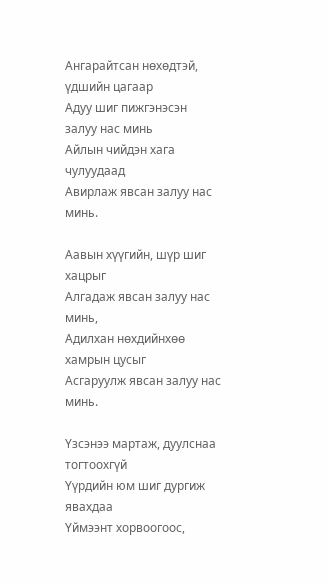Ангарайтсан нөхөдтэй, үдшийн цагаар
Адуу шиг пижгэнэсэн залуу нас минь
Айлын чийдэн хага чулуудаад
Авирлаж явсан залуу нас минь.

Аавын хүүгийн, шүр шиг хацрыг
Алгадаж явсан залуу нас минь,
Адилхан нөхдийнхөө хамрын цусыг
Асгаруулж явсан залуу нас минь.

Үзсэнээ мартаж, дуулснаа тогтоохгүй
Үүрдийн юм шиг дургиж явахдаа
Үймээнт хорвоогоос,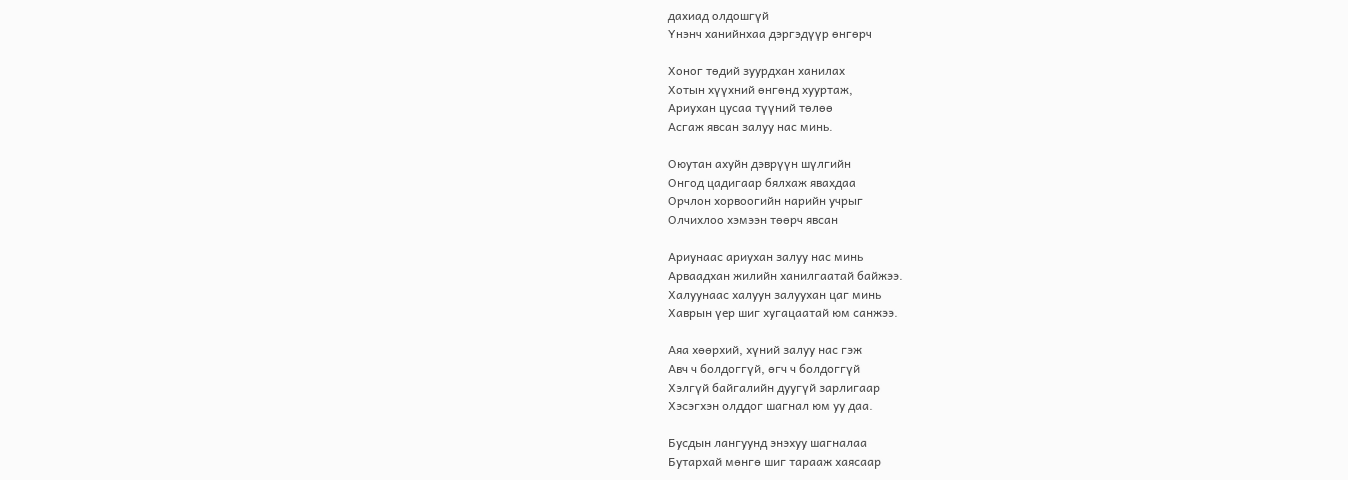дахиад олдошгүй
Үнэнч ханийнхаа дэргэдүүр өнгөрч

Хоног төдий зуурдхан ханилах
Хотын хүүхний өнгөнд хууртаж,
Ариухан цусаа түүний төлөө
Асгаж явсан залуу нас минь.

Оюутан ахуйн дэврүүн шүлгийн
Онгод цадигаар бялхаж явахдаа
Орчлон хорвоогийн нарийн учрыг
Олчихлоо хэмээн төөрч явсан

Ариунаас ариухан залуу нас минь
Арваадхан жилийн ханилгаатай байжээ.
Халуунаас халуун залуухан цаг минь
Хаврын үер шиг хугацаатай юм санжээ.

Аяа хөөрхий, хүний залуу нас гэж
Авч ч болдоггүй, өгч ч болдоггүй
Хэлгүй байгалийн дуугүй зарлигаар
Хэсэгхэн олддог шагнал юм уу даа.

Бусдын лангуунд энэхуу шагналаа
Бутархай мөнгө шиг тарааж хаясаар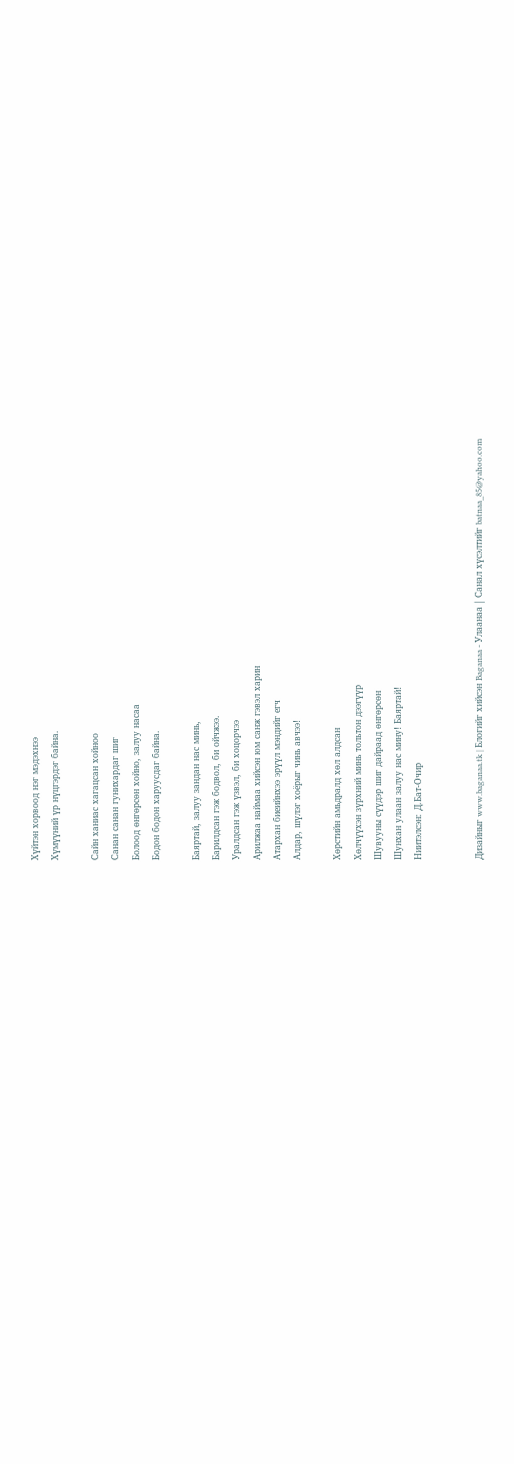Хүйтэн хорвоод нэг мэдэхнээ
Хүмүүний үр нүцгэрдэг байна.

Сайн ханиас хагацсан хойноо
Санан санан гунихардаг шиг
Болоод өнгөрсөн хойно, залуу насаа
Бодон бодон харуусдаг байна.

Баяртай, залуу зандан нас минь,
Барилдсан гэж бодвол, би ойчжээ.
Уралдсан гэж үзвэл, би хоцорчээ
Арилжаа наймаа хийсэн юм санж гэвэл харин
Атархан биеийнхээ эрүүл мэндийг егч
Алдар, шүлэг хоёрыг чинь авчээ!

Хөрстийн амьдралд хөл алдсан
Хөлчүүхэн зүрхний минь тольтон дээгүүр
Шувууны сүүдэр шиг дайраад өнгөрсөн
Шунхан улаан залуу нас мину! Баяртай!
Ниитэлсэн: Д.Бат-Очир


Дизайныг www.baganaa.tk | Блогийг хийсэн Baganaa - Улаанаа | Санал хүсэлтийг batnaa_85@yahoo.com